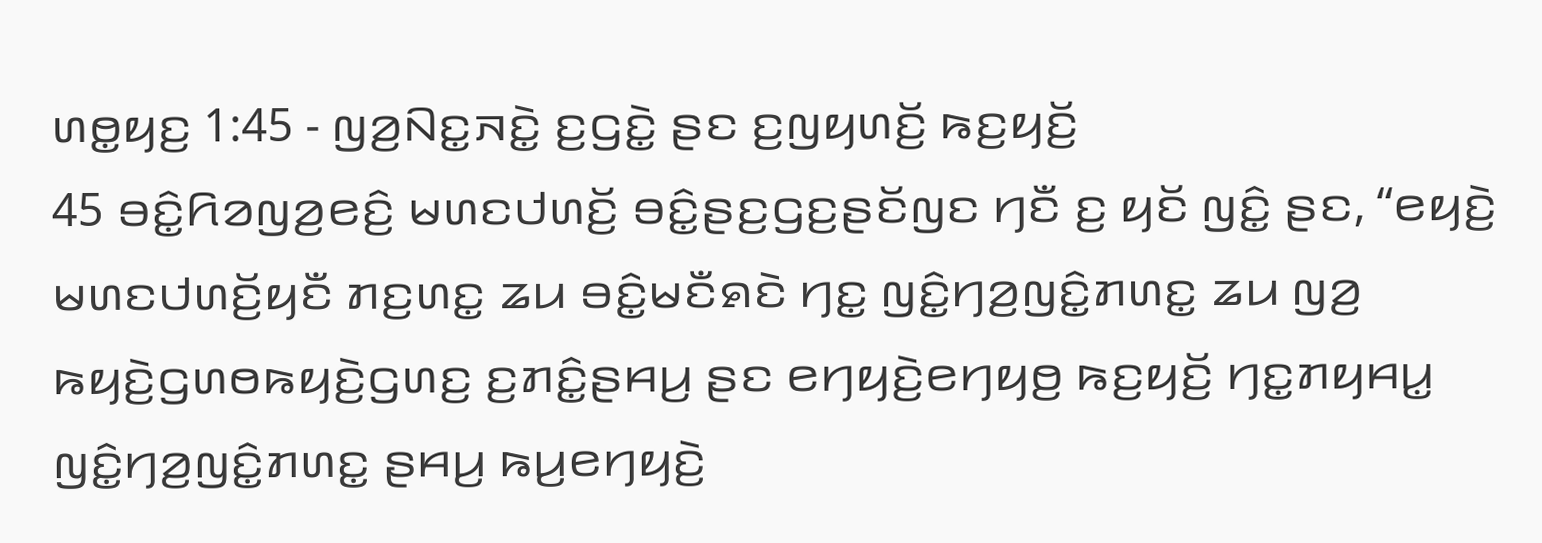ꤛꤥ꤭ꤟꤢ꤬ 1:45 - ꤜꤤ꤬ꤡꤢ꤭ꤏꤢꤧ꤭ ꤢ꤬ꤞꤢꤧ꤭ ꤔꤢ ꤢ꤬ꤜꤟꤛꤢꤩ꤬ ꤒꤢ꤬ꤟꤢꤩ꤬
45 ꤋꤢꤨ꤭ꤖꤤꤜꤤ꤬ꤕꤢꤨ꤬ ꤗꤛꤢꤓꤛꤢꤩ꤬ ꤋꤢꤨ꤭ꤔꤢ꤬ꤞꤢ꤬ꤔꤢꤩꤜꤢ ꤚꤢꤪ ꤢ꤬ ꤟꤢꤩ ꤜꤢꤨ꤭ ꤔꤢ, “ꤕꤟꤢꤧ꤬ ꤗꤛꤢꤓꤛꤢꤩ꤬ꤟꤢꤪ ꤊꤢ꤬ꤛꤢ꤭ ꤘꤣ ꤋꤢꤨ꤭ꤗꤢꤪꤎꤢꤧ ꤚꤢ꤭ ꤜꤢꤨ꤭ꤚꤤ꤬ꤜꤢꤨ꤭ꤊꤛꤢ꤭ ꤘꤣ ꤜꤤ꤬ ꤒꤟꤢꤧ꤬ꤞꤛꤥꤒꤟꤢꤧ꤬ꤞꤛꤢ꤬ ꤢ꤬ꤊꤢꤨ꤭ꤔꤌꤣ꤬ ꤔꤢ ꤕꤚꤟꤢꤧ꤬ꤕꤚꤟꤥ꤬ ꤒꤢ꤬ꤟꤢꤩ꤬ ꤚꤢ꤭ꤊꤟꤌꤣ꤭ ꤜꤢꤨ꤭ꤚꤤ꤬ꤜꤢꤨ꤭ꤊꤛꤢ꤭ ꤔꤌꤣ꤬ ꤒꤣ꤬ꤕꤚꤟꤢꤧ꤬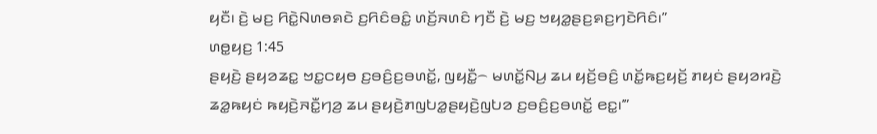ꤟꤢꤪ꤯ ꤢꤧ꤬ ꤗꤢ꤬ ꤖꤢꤧ꤭ꤡꤛꤥꤎꤢꤧ ꤢ꤬ꤖꤢꤨꤋꤢꤨ꤭ ꤛꤢꤩ꤬ꤏꤛꤢꤨ ꤚꤢꤪ ꤢꤧ꤬ ꤗꤢ꤬ ꤠꤟꤤ꤭ꤔꤢ꤬ꤎꤢ꤬ꤚꤢꤧꤖꤢꤨ꤯”
ꤛꤥ꤭ꤟꤢ꤬ 1:45
ꤔꤟꤢꤧ꤬ ꤔꤟꤤꤘꤢ꤭ ꤠꤢ꤭ꤍꤟꤥ ꤢ꤬ꤋꤢꤨ꤬ꤢ꤬ꤋꤛꤢꤩ꤭, ꤜꤟꤢꤪ꤭꤮ ꤗꤛꤢꤩ꤭ꤡꤣ꤬ ꤘꤣ ꤟꤢꤩ꤬ꤋꤢꤨ꤬ ꤛꤢꤩ꤭ꤒꤢ꤬ꤟꤢꤩ꤬ ꤊꤟꤢꤦ ꤔꤟꤤꤙꤢꤧ꤬ ꤘꤤ꤭ꤒꤟꤢꤦ ꤒꤟꤢꤧ꤬ꤏꤢꤪ꤭ꤚꤤ꤬ ꤘꤣ ꤔꤟꤢꤧ꤬ꤊꤜꤝꤤ꤭ꤔꤟꤢꤧ꤬ꤜꤝꤤ ꤢ꤬ꤋꤢꤨ꤬ꤢ꤬ꤋꤛꤢꤩ꤭ ꤕꤢ꤭꤯’”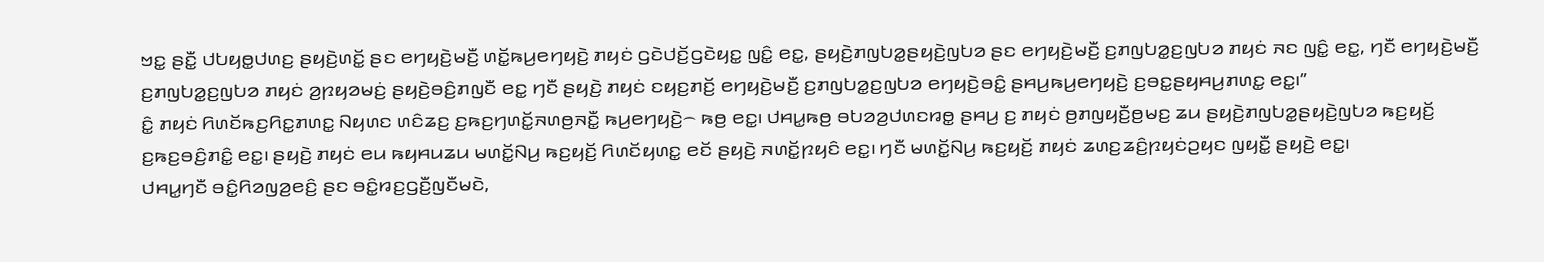ꤠꤢ꤭ ꤔꤢꤪ꤭ ꤓꤝꤟꤥ꤭ꤓꤛꤢ꤬ ꤔꤟꤢꤧ꤬ꤛꤢꤩ꤭ ꤔꤢ ꤕꤚꤟꤢꤧ꤬ꤗꤢꤪ꤬ ꤛꤢꤩ꤭ꤒꤣ꤬ꤕꤚꤟꤢꤧ꤬ ꤊꤟꤢꤦ ꤞꤢꤧꤓꤢꤩ꤬ꤞꤢꤧꤟꤢ꤭ ꤜꤢꤨ꤭ ꤕꤢ꤭, ꤔꤟꤢꤧ꤬ꤊꤜꤝꤤ꤭ꤔꤟꤢꤧ꤬ꤜꤝꤤ ꤔꤢ ꤕꤚꤟꤢꤧ꤬ꤗꤢꤪ꤬ ꤢ꤬ꤊꤜꤝꤤ꤭ꤢ꤬ꤜꤝꤤ ꤊꤟꤢꤦ ꤏꤢ ꤜꤢꤨ꤭ ꤕꤢ꤭, ꤚꤢꤪ ꤕꤚꤟꤢꤧ꤬ꤗꤢꤪ꤬ ꤢ꤬ꤊꤜꤝꤤ꤭ꤢ꤬ꤜꤝꤤ ꤊꤟꤢꤦ ꤤ꤬ꤐꤟꤤꤗꤢꤦ꤬ ꤔꤟꤢꤧ꤬ꤋꤢꤨ꤬ꤊꤜꤢꤪ ꤕꤢ꤭ ꤚꤢꤪ ꤔꤟꤢꤧ꤬ ꤊꤟꤢꤦ ꤢꤟꤢ꤬ꤊꤢꤩ꤬ ꤕꤚꤟꤢꤧ꤬ꤗꤢꤪ꤬ ꤢ꤬ꤊꤜꤝꤤ꤭ꤢ꤬ꤜꤝꤤ ꤕꤚꤟꤢꤧ꤬ꤋꤢꤨ꤭ ꤔꤌꤣ꤬ꤒꤣ꤬ꤕꤚꤟꤢꤧ꤬ ꤢ꤬ꤋꤢ꤭ꤔꤟꤌꤣ꤬ꤊꤛꤢ꤭ ꤕꤢ꤭꤯”
ꤢꤨ꤭ ꤊꤟꤢꤦ ꤖꤛꤢꤩꤒꤢ꤬ꤖꤢ꤭ꤊꤛꤢ꤭ ꤡꤟꤛꤢ ꤛꤢꤨꤘꤢ꤬ ꤢ꤬ꤒꤢ꤬ꤚꤛꤢꤩ꤭ꤏꤛꤥ꤬ꤏꤢꤪ꤭ ꤒꤣ꤬ꤕꤚꤟꤢꤧ꤬꤮ ꤒꤥ꤬ ꤕꤢ꤭꤯ ꤓꤌꤣ꤭ꤒꤥ꤬ ꤋꤝꤤꤤ꤬ꤓꤛꤢꤙꤥ꤭ ꤔꤌꤣ꤬ ꤢ꤬ ꤊꤟꤢꤦ ꤥ꤬ꤊꤜꤟꤢꤪ꤬ꤥ꤬ꤗꤢ꤬ ꤘꤣ ꤔꤟꤢꤧ꤬ꤊꤜꤝꤤ꤭ꤔꤟꤢꤧ꤬ꤜꤝꤤ ꤒꤢ꤬ꤟꤢꤩ꤬ ꤢ꤬ꤒꤢ꤬ꤋꤢꤨ꤬ꤊꤢꤨ꤭ ꤕꤢ꤭꤯ ꤔꤟꤢꤧ꤬ ꤊꤟꤢꤦ ꤕꤣ ꤒꤟꤌꤣꤘꤣ ꤗꤛꤢꤩ꤭ꤡꤣ꤬ ꤒꤢ꤬ꤟꤢꤩ꤬ ꤖꤛꤢꤩꤟꤛꤢ꤭ ꤕꤢꤩ ꤔꤟꤢꤧ꤬ ꤏꤛꤢꤩ꤭ꤐꤟꤢꤨ ꤕꤢ꤭꤯ ꤚꤢꤪ ꤗꤛꤢꤩ꤭ꤡꤣ꤬ ꤒꤢ꤬ꤟꤢꤩ꤬ ꤊꤟꤢꤦ ꤘꤛꤢ꤬ꤘꤢꤨ꤬ꤐꤟꤢꤦꤑꤟꤢ ꤜꤟꤢꤪ꤭ ꤔꤟꤢꤧ꤬ ꤕꤢ꤭꤯
ꤓꤌꤣ꤭ꤚꤢꤪ ꤋꤢꤨ꤭ꤖꤤꤜꤤ꤬ꤕꤢꤨ꤬ ꤔꤢ ꤋꤢꤨ꤭ꤙꤢ꤬ꤞꤢꤪ꤬ꤜꤢꤪꤗꤢꤧ,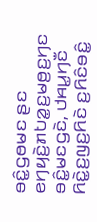ꤋꤢꤨ꤭ꤞꤥꤗꤢ ꤔꤢ ꤕꤚꤟꤢꤧ꤬ꤊꤝꤤ꤭ꤢ꤬ꤗꤥ꤬ꤢ꤬ꤚꤢ ꤋꤢꤨ꤭ꤗꤢꤞꤢꤧ, ꤓꤌꤣ꤭ꤚꤢꤪ ꤖꤢꤧ꤭ꤢ꤬ꤜꤢ꤬ꤖꤢꤧ ꤢ꤬ꤖꤢꤨꤋꤢꤨ꤭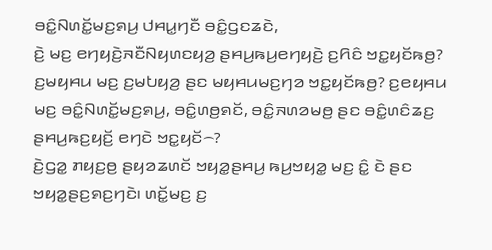ꤋꤢꤨ꤭ꤡꤛꤢꤩ꤭ꤗꤢ꤬ꤎꤣ꤬ ꤓꤌꤣ꤭ꤚꤢꤪ ꤋꤢꤨ꤭ꤞꤢꤘꤢꤧ,
ꤢꤧ꤬ ꤗꤢ꤬ ꤕꤚꤟꤢꤧ꤬ꤏꤢꤪꤡꤟꤛꤢꤟꤤ꤬ ꤔꤌꤣ꤬ꤒꤣ꤬ꤕꤚꤟꤢꤧ꤬ ꤢ꤬ꤖꤢꤨ ꤠꤢ꤭ꤟꤢꤩꤒꤥ꤬? ꤢ꤬ꤗꤟꤌꤣ ꤗꤢ꤬ ꤢ꤬ꤗꤝꤟꤤ꤬ ꤔꤢ ꤗꤟꤌꤣꤗꤢ꤬ꤚꤤ ꤠꤢ꤭ꤟꤢꤩꤒꤥ꤬? ꤢ꤬ꤕꤟꤌꤣ ꤗꤢ꤬ ꤋꤢꤨ꤭ꤡꤛꤢꤩ꤭ꤗꤢ꤬ꤎꤣ꤬, ꤋꤢꤨ꤭ꤛꤥ꤬ꤎꤢꤩ, ꤋꤢꤨ꤭ꤏꤛꤤꤗꤥ꤬ ꤔꤢ ꤋꤢꤨ꤭ꤛꤢꤨꤘꤢ꤬ ꤔꤌꤣ꤬ꤒꤢ꤬ꤟꤢꤩ꤬ ꤕꤚꤢꤧ ꤠꤢ꤭ꤟꤢꤩ꤮?
ꤢꤧ꤬ꤞꤤ꤭ ꤊꤟꤢ꤬ꤥ꤬ ꤔꤟꤤꤘꤛꤢꤩ ꤠꤟꤤ꤭ꤔꤌꤣ꤬ ꤒꤣ꤬ꤠꤟꤤ꤭ ꤗꤢ꤬ ꤢꤨ꤭ ꤢꤧ ꤔꤢ ꤠꤟꤤ꤭ꤔꤢ꤬ꤎꤢ꤬ꤚꤢꤧ꤯ ꤛꤢꤩ꤭ꤗꤢ꤬ ꤢ꤬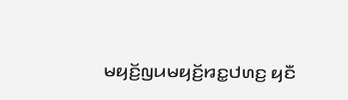ꤗꤟꤢꤩ꤬ꤜꤣꤗꤟꤢꤩ꤬ꤙꤢ꤭ꤓꤛꤢ꤬ ꤟꤢꤪ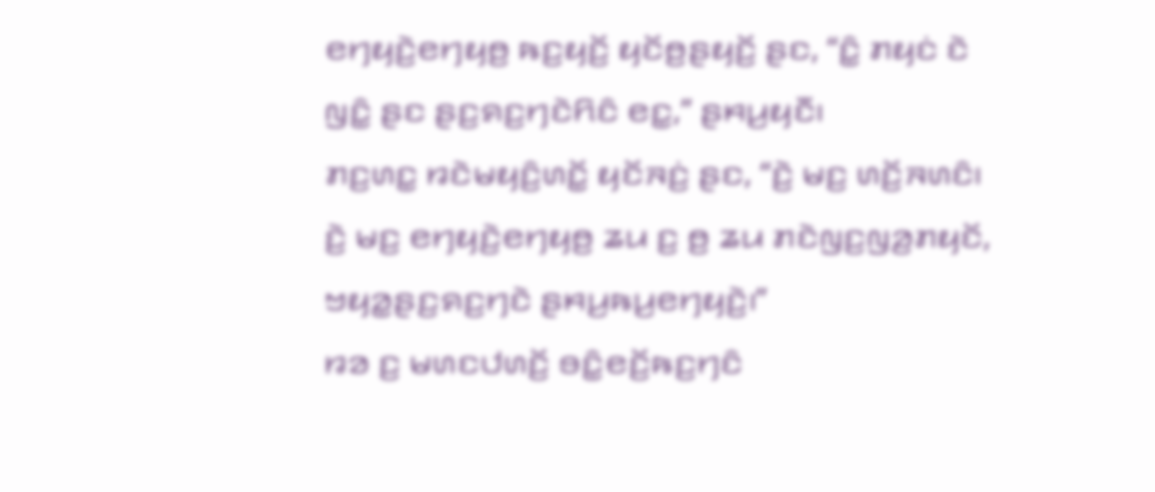ꤕꤚꤟꤢꤧ꤬ꤕꤚꤟꤥ꤬ ꤒꤢ꤬ꤟꤢꤩ꤬ ꤟꤢꤩꤥ꤬ꤔꤟꤢꤩ꤬ ꤔꤢ, “ꤢꤨ꤭ ꤊꤟꤢꤦ ꤢꤧ ꤜꤢꤨ꤭ ꤔꤢ ꤔꤢ꤬ꤎꤢ꤬ꤚꤢꤧꤖꤢꤨ ꤕꤢ꤭,” ꤔꤌꤣ꤬ꤟꤢꤪ꤯
ꤊꤢ꤬ꤛꤢ꤭ ꤙꤢꤧꤗꤟꤢꤨ꤬ꤛꤢꤩ꤭ ꤟꤢꤩꤏꤢꤦ꤬ ꤔꤢ, “ꤢꤧ꤬ ꤗꤢ꤬ ꤛꤢꤩ꤬ꤏꤛꤢꤨ꤯ ꤢꤧ꤬ ꤗꤢ꤬ ꤕꤚꤟꤢꤧ꤬ꤕꤚꤟꤥ꤬ ꤘꤣ ꤢ꤬ ꤥ꤬ ꤘꤣ ꤊꤢꤧꤜꤢ꤬ꤜꤤ꤬ꤊꤟꤢꤩ, ꤠꤟꤤ꤭ꤔꤢ꤬ꤎꤢ꤬ꤚꤢꤧ ꤔꤌꤣ꤬ꤒꤣ꤬ꤕꤚꤟꤢꤧ꤬꤯”
ꤙꤤ ꤢ꤬ ꤗꤛꤢꤓꤛꤢꤩ꤬ ꤋꤢꤨ꤭ꤕꤢꤩ꤬ꤒꤢ꤬ꤚꤢꤨ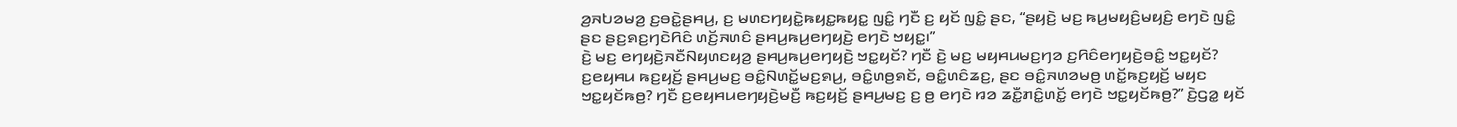ꤤ꤬ꤏꤝꤤꤗꤤ꤬ ꤢ꤬ꤋꤢꤧ꤭ꤔꤌꤣ꤬, ꤢ꤬ ꤗꤛꤢꤚꤟꤢꤧ꤭ꤒꤟꤢ꤭ꤒꤟꤢ꤭ ꤜꤢꤨ꤭ ꤚꤢꤪ ꤢ꤬ ꤟꤢꤩ ꤜꤢꤨ꤭ ꤔꤢ, “ꤔꤟꤢꤧ꤬ ꤗꤢ꤬ ꤒꤣ꤬ꤗꤟꤢꤨ꤬ꤗꤟꤢꤨ꤬ ꤕꤚꤢꤧ ꤜꤢꤨ꤭ ꤔꤢ ꤔꤢ꤬ꤎꤢ꤬ꤚꤢꤧꤖꤢꤨ ꤛꤢꤩ꤬ꤏꤛꤢꤨ ꤔꤌꤣ꤬ꤒꤣ꤬ꤕꤚꤟꤢꤧ꤬ ꤕꤚꤢꤧ ꤠꤟꤢ꤭꤯”
ꤢꤧ꤬ ꤗꤢ꤬ ꤕꤚꤟꤢꤧ꤬ꤏꤢꤪꤡꤟꤛꤢꤟꤤ꤬ ꤔꤌꤣ꤬ꤒꤣ꤬ꤕꤚꤟꤢꤧ꤬ ꤠꤢ꤭ꤟꤢꤩ? ꤚꤢꤪ ꤢꤧ꤬ ꤗꤢ꤬ ꤗꤟꤌꤣꤗꤢ꤬ꤚꤤ ꤢ꤬ꤖꤢꤨꤕꤚꤟꤢꤧ꤬ꤋꤢꤨ꤭ ꤠꤢ꤭ꤟꤢꤩ? ꤢ꤬ꤕꤟꤌꤣ ꤒꤢ꤬ꤟꤢꤩ꤬ ꤔꤌꤣ꤬ꤗꤢ꤬ ꤋꤢꤨ꤭ꤡꤛꤢꤩ꤭ꤗꤢ꤬ꤎꤣ꤬, ꤋꤢꤨ꤭ꤛꤥ꤬ꤎꤢꤩ, ꤋꤢꤨ꤭ꤛꤢꤨꤘꤢ꤬, ꤔꤢ ꤋꤢꤨ꤭ꤏꤛꤤꤗꤥ꤬ ꤛꤢꤩ꤭ꤒꤢ꤬ꤟꤢꤩ꤬ ꤗꤟꤢ ꤠꤢ꤭ꤟꤢꤩꤒꤥ꤬? ꤚꤢꤪ ꤢ꤬ꤕꤟꤌꤣꤕꤚꤟꤢꤧ꤬ꤗꤢꤪ꤬ ꤒꤢ꤬ꤟꤢꤩ꤬ ꤔꤌꤣ꤬ꤗꤢ꤬ ꤢ꤬ ꤥ꤬ ꤕꤚꤢꤧ ꤙꤤ ꤘꤢꤪ꤭ꤊꤢꤨ꤭ꤛꤢꤩ꤭ ꤕꤚꤢꤧ ꤠꤢ꤭ꤟꤢꤩꤒꤥ꤬?” ꤢꤧ꤬ꤞꤤ꤭ ꤟꤢꤩ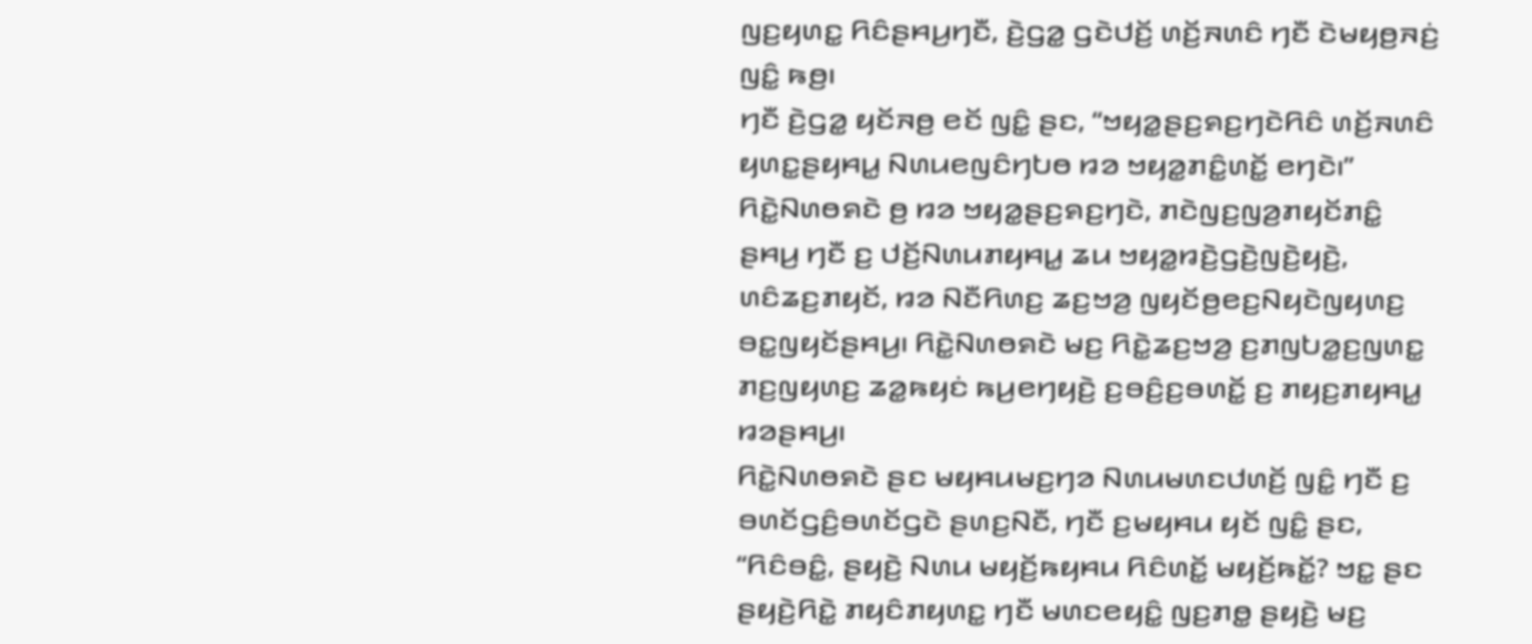ꤜꤢ꤬ꤟꤛꤢ꤭ ꤖꤢꤨꤔꤌꤣ꤬ꤚꤢꤪ, ꤢꤧ꤬ꤞꤤ꤭ ꤞꤢꤧꤓꤢꤩ꤬ ꤛꤢꤩ꤬ꤏꤛꤢꤨ ꤚꤢꤪ ꤢꤧꤗꤟꤥ꤬ꤏꤢꤦ꤬ ꤜꤢꤨ꤭ ꤒꤥ꤬꤯
ꤚꤢꤪ ꤢꤧ꤬ꤞꤤ꤭ ꤟꤢꤩꤏꤥ꤬ ꤕꤢꤩ ꤜꤢꤨ꤭ ꤔꤢ, “ꤠꤟꤤ꤭ꤔꤢ꤬ꤎꤢ꤬ꤚꤢꤧꤖꤢꤨ ꤛꤢꤩ꤬ꤏꤛꤢꤨ ꤟꤛꤢ꤭ꤔꤟꤌꤣ꤭ ꤡꤛꤣꤕꤜꤢꤨꤚꤝꤥ ꤙꤤ ꤠꤟꤤ꤭ꤊꤢꤨ꤭ꤛꤢꤩ꤭ ꤕꤚꤢꤧ꤯”
ꤖꤢꤧ꤭ꤡꤛꤥꤎꤢꤧ ꤥ꤬ ꤙꤤ ꤠꤟꤤ꤭ꤔꤢ꤬ꤎꤢ꤬ꤚꤢꤧ, ꤊꤢꤧꤜꤢ꤬ꤜꤤ꤬ꤊꤟꤢꤩꤊꤢꤨ꤭ ꤔꤌꤣ꤬ ꤚꤢꤪ ꤢ꤬ ꤓꤢꤩ꤬ꤡꤛꤣꤊꤟꤌꤣ꤭ ꤘꤣ ꤠꤟꤤ꤭ꤙꤢꤧ꤬ꤞꤢꤧ꤬ꤜꤢꤧ꤬ꤟꤢꤧ꤬, ꤛꤢꤨꤘꤢ꤬ꤊꤟꤢꤩ, ꤙꤤ ꤡꤢꤪꤖꤛꤢ꤬ ꤘꤢ꤬ꤠꤤ꤬ ꤜꤟꤢꤩꤥ꤬ꤕꤢ꤬ꤡꤟꤢꤧꤜꤟꤛꤢ꤬ ꤋꤢ꤭ꤜꤟꤢꤩꤔꤌꤣ꤬꤯ ꤖꤢꤧ꤭ꤡꤛꤥꤎꤢꤧ ꤗꤢ꤬ ꤖꤢꤧ꤭ꤘꤢ꤬ꤠꤤ꤬ ꤢ꤬ꤊꤜꤝꤤ꤭ꤢ꤬ꤜꤛꤢ꤭ ꤊꤢ꤬ꤜꤟꤛꤢ꤬ ꤘꤤ꤭ꤒꤟꤢꤦ ꤒꤣ꤬ꤕꤚꤟꤢꤧ꤬ ꤢ꤬ꤋꤢꤨ꤬ꤢ꤬ꤋꤛꤢꤩ꤭ ꤢ꤬ ꤊꤟꤢ꤬ꤊꤟꤌꤣ꤭ ꤙꤤꤔꤌꤣ꤬꤯
ꤖꤢꤧ꤭ꤡꤛꤥꤎꤢꤧ ꤔꤢ ꤗꤟꤌꤣꤗꤢ꤬ꤚꤤ ꤡꤛꤣꤗꤛꤢꤓꤛꤢꤩ꤬ ꤜꤢꤨ꤭ ꤚꤢꤪ ꤢ꤬ ꤋꤛꤢꤩꤞꤢꤨ꤬ꤋꤛꤢꤩꤞꤢꤧ ꤔꤛꤢ꤬ꤡꤢꤪ, ꤚꤢꤪ ꤢ꤬ꤗꤟꤌꤣ ꤟꤢꤩ ꤜꤢꤨ꤭ ꤔꤢ, “ꤖꤢꤨꤋꤢꤨ꤭, ꤔꤟꤢꤧ꤬ ꤡꤛꤣ ꤗꤟꤢꤩ꤬ꤒꤟꤌꤣ ꤖꤢꤨꤛꤢꤩ꤭ ꤗꤟꤢꤩ꤬ꤒꤢꤩ꤭? ꤠꤢ꤭ ꤔꤢ ꤔꤟꤢꤧ꤬ꤖꤢꤧ꤭ ꤊꤟꤢꤨꤊꤟꤛꤢ꤭ ꤚꤢꤪ ꤗꤛꤢꤕꤟꤢꤨ꤭ ꤜꤢ꤬ꤊꤥ꤭ ꤔꤟꤢꤧ꤬ ꤗꤢ꤬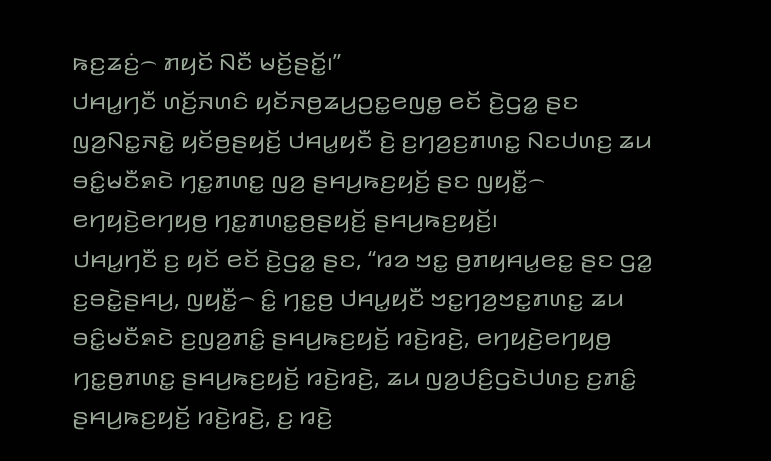ꤒꤢ꤬ꤘꤢꤦ꤬꤮ ꤊꤟꤢꤩ ꤡꤢꤪ ꤗꤢꤩ꤬ꤔꤢꤩ꤭꤯”
ꤓꤌꤣ꤭ꤚꤢꤪ ꤛꤢꤩ꤬ꤏꤛꤢꤨ ꤟꤢꤩꤏꤥ꤬ꤘꤣ꤬ꤑꤢ꤭ꤕꤜꤥ꤭ ꤕꤢꤩ ꤢꤧ꤬ꤞꤤ꤭ ꤔꤢ ꤜꤤ꤬ꤡꤢ꤭ꤏꤢꤧ꤭ ꤟꤢꤩꤥ꤬ꤔꤟꤢꤩ꤬ ꤓꤌꤣ꤭ꤟꤢꤪ ꤢꤧ꤬ ꤢ꤬ꤚꤤ꤬ꤢ꤬ꤊꤛꤢ꤭ ꤡꤢꤓꤛꤢ꤬ ꤘꤣ ꤋꤢꤨ꤭ꤗꤢꤪꤎꤢꤧ ꤚꤢ꤭ꤊꤛꤢ꤭ ꤜꤤ꤬ ꤔꤌꤣ꤬ꤒꤢ꤬ꤟꤢꤩ꤬ ꤔꤢ ꤜꤟꤢꤪ꤭꤮ ꤕꤚꤟꤢꤧ꤬ꤕꤚꤟꤥ꤬ ꤚꤢ꤭ꤊꤛꤢ꤭ꤥ꤬ꤔꤟꤢꤩ꤬ ꤔꤌꤣ꤬ꤒꤢ꤬ꤟꤢꤩ꤬꤯
ꤓꤌꤣ꤭ꤚꤢꤪ ꤢ꤬ ꤟꤢꤩ ꤕꤢꤩ ꤢꤧ꤬ꤞꤤ꤭ ꤔꤢ, “ꤙꤤ ꤠꤢ꤭ ꤥ꤬ꤊꤟꤌꤣ꤭ꤕꤢ꤭ ꤔꤢ ꤞꤤ꤭ ꤢ꤬ꤋꤢꤧ꤭ꤔꤌꤣ꤬, ꤜꤟꤢꤪ꤭꤮ ꤢꤨ꤭ ꤚꤢ꤭ꤥ꤬ ꤓꤌꤣ꤭ꤟꤢꤪ ꤠꤢ꤭ꤚꤤ꤬ꤠꤢ꤭ꤊꤛꤢ꤭ ꤘꤣ ꤋꤢꤨ꤭ꤗꤢꤪꤎꤢꤧ ꤢ꤬ꤜꤤ꤬ꤊꤢꤨ꤭ ꤔꤌꤣ꤬ꤒꤢ꤬ꤟꤢꤩ꤬ ꤙꤢꤧ꤬ꤙꤢꤧ꤬, ꤕꤚꤟꤢꤧ꤬ꤕꤚꤟꤥ꤬ ꤚꤢ꤭ꤥ꤬ꤊꤛꤢ꤭ ꤔꤌꤣ꤬ꤒꤢ꤬ꤟꤢꤩ꤬ ꤙꤢꤧ꤬ꤙꤢꤧ꤬, ꤘꤣ ꤜꤤ꤬ꤓꤢꤨ꤬ꤞꤢꤧꤓꤛꤢ꤬ ꤢ꤬ꤊꤢꤨ꤭ ꤔꤌꤣ꤬ꤒꤢ꤬ꤟꤢꤩ꤬ ꤙꤢꤧ꤬ꤙꤢꤧ꤬, ꤢ꤬ ꤙꤢꤧ꤬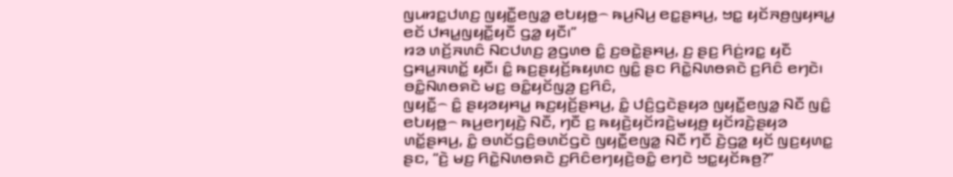ꤜꤣꤙꤢ꤭ꤓꤛꤢ꤬ ꤜꤟꤢꤪ꤭ꤕꤜꤤ꤭ ꤕꤝꤟꤥ꤭꤮ ꤒꤣ꤬ꤡꤣ꤬ ꤕꤢ꤭ꤔꤌꤣ꤬, ꤠꤢ꤭ ꤟꤢꤩꤏꤥ꤬ꤜꤟꤌꤣ꤭ ꤕꤢꤩ ꤓꤌꤣ꤭ꤜꤟꤢꤪ꤭ꤟꤢꤪ ꤞꤤ꤭ ꤟꤢꤪ꤯”
ꤙꤤ ꤛꤢꤩ꤬ꤏꤛꤢꤨ ꤡꤢꤓꤛꤢ꤬ ꤤ꤬ꤞꤛꤥ ꤢꤨ꤭ ꤢ꤬ꤋꤢꤧ꤭ꤔꤌꤣ꤬, ꤢ꤬ ꤔꤢ꤬ ꤖꤢꤦ꤬ꤙꤢ꤭ ꤟꤢꤪ ꤞꤌꤣ꤭ꤏꤛꤢꤩ꤭ ꤟꤢꤪ꤯ ꤢꤨ꤭ ꤒꤢ꤬ꤔꤟꤢꤩ꤬ꤒꤟꤛꤢ ꤜꤢꤨ꤭ ꤔꤢ ꤖꤢꤧ꤭ꤡꤛꤥꤎꤢꤧ ꤢ꤬ꤖꤢꤨ ꤕꤚꤢꤧ꤯ ꤋꤢꤨ꤭ꤡꤛꤥꤎꤢꤧ ꤗꤢ꤬ ꤋꤢꤨ꤭ꤟꤢꤩꤜꤤ꤬ ꤢ꤬ꤖꤢꤨ,
ꤜꤟꤢꤪ꤭꤮ ꤢꤨ꤭ ꤔꤟꤤꤟꤌꤣ꤭ ꤒꤢ꤬ꤟꤢꤩ꤬ꤔꤌꤣ꤬, ꤢꤨ꤭ ꤓꤢꤨ꤬ꤞꤢꤧꤔꤟꤤ ꤜꤟꤢꤪ꤭ꤕꤜꤤ꤭ ꤡꤢꤪ ꤜꤢꤨ꤭ ꤕꤝꤟꤥ꤭꤮ ꤒꤣ꤬ꤕꤚꤟꤢꤧ꤬ ꤡꤢꤪ, ꤚꤢꤪ ꤢ꤬ ꤒꤟꤢꤧ꤬ꤟꤢꤩꤙꤢꤧ꤬ꤗꤟꤥ꤬ ꤟꤢꤩꤙꤢꤧ꤬ꤔꤟꤤ ꤛꤢꤩ꤭ꤔꤌꤣ꤬, ꤢꤨ꤭ ꤋꤛꤢꤩꤞꤢꤨ꤬ꤋꤛꤢꤩꤞꤢꤧ ꤜꤟꤢꤪ꤭ꤕꤜꤤ꤭ ꤡꤢꤪ ꤚꤢꤪ ꤢꤧ꤬ꤞꤤ꤭ ꤟꤢꤩ ꤜꤢ꤬ꤟꤛꤢ꤭ ꤔꤢ, “ꤢꤧ꤬ ꤗꤢ꤬ ꤖꤢꤧ꤭ꤡꤛꤥꤎꤢꤧ ꤢ꤬ꤖꤢꤨꤕꤚꤟꤢꤧ꤬ꤋꤢꤨ꤭ ꤕꤚꤢꤧ ꤠꤢ꤭ꤟꤢꤩꤒꤥ꤬?”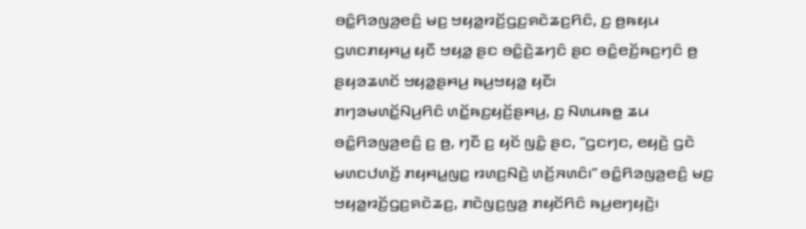ꤋꤢꤨ꤭ꤖꤤꤜꤤ꤬ꤕꤢꤨ꤬ ꤗꤢ꤬ ꤠꤟꤤ꤭ꤙꤢꤩ꤬ꤞꤢ꤬ꤎꤢꤧꤘꤢ꤬ꤖꤢꤨ, ꤢ꤬ ꤥ꤬ꤒꤟꤣ ꤞꤛꤢꤊꤟꤌꤣ꤭ ꤟꤢꤪ ꤠꤟꤤ꤭ ꤔꤢ ꤋꤢꤨ꤭ꤢꤧ꤬ꤘꤚꤢꤨ ꤔꤢ ꤋꤢꤨ꤭ꤕꤢꤩ꤬ꤒꤢ꤬ꤚꤢꤨ ꤥ꤬ ꤔꤟꤤꤘꤛꤢꤩ ꤠꤟꤤ꤭ꤔꤌꤣ꤬ ꤒꤣ꤬ꤠꤟꤤ꤭ ꤟꤢꤪ꤯
ꤊꤚꤤꤗꤛꤢꤩ꤭ꤡꤣ꤬ꤖꤢꤨ ꤛꤢꤩ꤭ꤒꤢ꤬ꤟꤢꤩ꤬ꤔꤌꤣ꤬, ꤢ꤬ ꤡꤛꤣꤒꤥ꤭ ꤘꤣ ꤋꤢꤨ꤭ꤖꤤꤜꤤ꤬ꤕꤢꤨ꤬ ꤢ꤬ ꤥ꤬, ꤚꤢꤪ ꤢ꤬ ꤟꤢꤩ ꤜꤢꤨ꤭ ꤔꤢ, “ꤞꤢꤚꤢ, ꤕꤟꤢꤧ꤬ ꤞꤢꤧ ꤗꤛꤢꤓꤛꤢꤩ꤬ ꤊꤟꤌꤣ꤭ꤜꤢ꤭ ꤙꤛꤢ꤬ꤡꤢꤧ꤬ ꤛꤢꤩ꤬ꤏꤛꤢꤨ꤯” ꤋꤢꤨ꤭ꤖꤤꤜꤤ꤬ꤕꤢꤨ꤬ ꤗꤢ꤬ ꤠꤟꤤ꤭ꤙꤢꤩ꤬ꤞꤢ꤬ꤎꤢꤧꤘꤢ꤬, ꤊꤢꤧꤜꤢ꤬ꤜꤤ꤬ ꤊꤟꤢꤩꤖꤢꤨ ꤒꤣ꤬ꤕꤚꤟꤢꤧ꤬꤯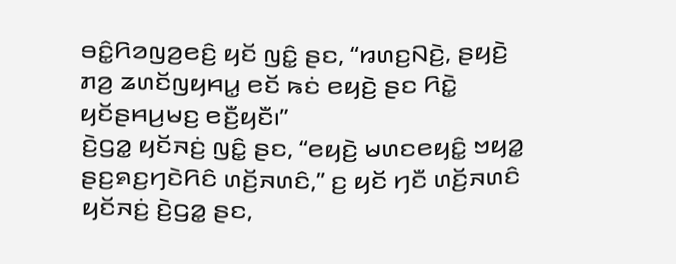ꤋꤢꤨ꤭ꤖꤤꤜꤤ꤬ꤕꤢꤨ꤬ ꤟꤢꤩ ꤜꤢꤨ꤭ ꤔꤢ, “ꤙꤛꤢ꤬ꤡꤢꤧ꤬, ꤔꤟꤢꤧ꤬ ꤊꤤ꤬ ꤘꤛꤢꤩꤜꤟꤌꤣ꤭ ꤕꤢꤩ ꤒꤢꤦ ꤕꤟꤢꤧ꤬ ꤔꤢ ꤖꤢꤧ꤭ ꤟꤢꤩꤔꤌꤣ꤬ꤗꤢ꤬ ꤕꤢꤪ꤬ꤟꤢꤪ꤯”
ꤢꤧ꤬ꤞꤤ꤭ ꤟꤢꤩꤏꤢꤦ꤬ ꤜꤢꤨ꤭ ꤔꤢ, “ꤕꤟꤢꤧ꤬ ꤗꤛꤢꤕꤟꤢꤨ꤭ ꤠꤟꤤ꤭ ꤔꤢ꤬ꤎꤢ꤬ꤚꤢꤧꤖꤢꤨ ꤛꤢꤩ꤬ꤏꤛꤢꤨ,” ꤢ꤬ ꤟꤢꤩ ꤚꤢꤪ ꤛꤢꤩ꤬ꤏꤛꤢꤨ ꤟꤢꤩꤏꤢꤦ꤬ ꤢꤧ꤬ꤞꤤ꤭ ꤔꤢ,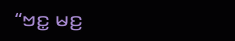“ꤠꤢ꤭ ꤗꤢ꤬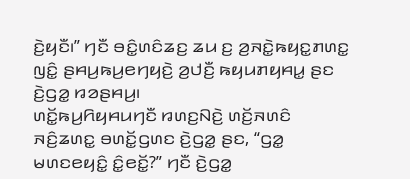ꤢꤧ꤬ꤟꤢꤪ꤯” ꤚꤢꤪ ꤋꤢꤨ꤭ꤛꤢꤨꤘꤢ꤬ ꤘꤣ ꤢ꤬ ꤤ꤬ꤏꤢꤧ꤭ꤒꤟꤢ꤭ꤊꤛꤢ꤭ ꤜꤢꤨ꤭ ꤔꤌꤣ꤬ꤒꤣ꤬ꤕꤚꤟꤢꤧ꤬ ꤤ꤬ꤓꤢꤪ꤬ ꤒꤟꤣꤊꤟꤌꤣ꤭ ꤔꤢ ꤢꤧ꤬ꤞꤤ꤭ ꤙꤤꤔꤌꤣ꤬꤯
ꤛꤢꤩ꤭ꤒꤣ꤬ꤖꤟꤌꤣꤚꤢꤪ ꤙꤛꤢ꤬ꤡꤢꤧ꤬ ꤛꤢꤩ꤬ꤏꤛꤢꤨ ꤏꤢꤨ꤬ꤘꤛꤢ꤭ ꤋꤛꤢꤩ꤭ꤞꤛꤢ ꤢꤧ꤬ꤞꤤ꤭ ꤔꤢ, “ꤞꤤ꤭ ꤗꤛꤢꤕꤟꤢꤨ꤭ ꤢꤨ꤭ꤕꤢꤩ꤭?” ꤚꤢꤪ ꤢꤧ꤬ꤞꤤ꤭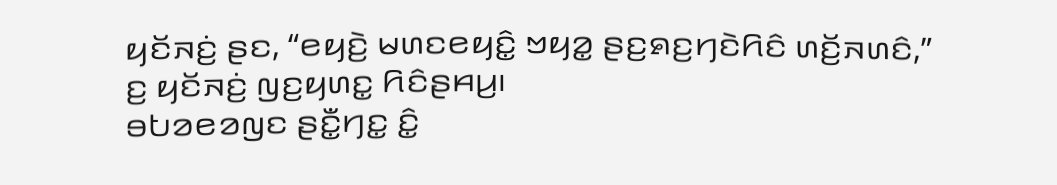ꤟꤢꤩꤏꤢꤦ꤬ ꤔꤢ, “ꤕꤟꤢꤧ꤬ ꤗꤛꤢꤕꤟꤢꤨ꤭ ꤠꤟꤤ꤭ ꤔꤢ꤬ꤎꤢ꤬ꤚꤢꤧꤖꤢꤨ ꤛꤢꤩ꤬ꤏꤛꤢꤨ,” ꤢ꤬ ꤟꤢꤩꤏꤢꤦ꤬ ꤜꤢ꤬ꤟꤛꤢ꤭ ꤖꤢꤨꤔꤌꤣ꤬꤯
ꤋꤝꤤꤕꤤꤜꤢ ꤔꤢꤪ꤭ꤚꤢ꤭ ꤢꤨ꤭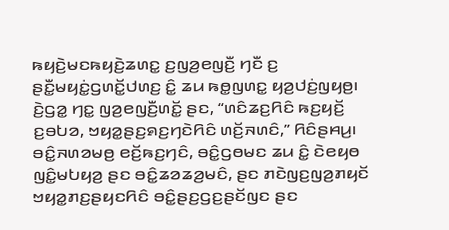ꤒꤟꤢꤧ꤬ꤗꤢꤒꤟꤢꤧ꤬ꤘꤛꤢ꤭ ꤢ꤬ꤜꤤ꤬ꤕꤜꤢꤪ꤬ ꤚꤢꤪ ꤢ꤬ ꤔꤢꤪ꤭ꤗꤟꤢꤦ꤭ꤞꤛꤢꤩ꤭ꤓꤛꤢ꤬ ꤢꤨ꤭ ꤘꤣ ꤒꤥ꤭ꤜꤛꤢ꤭ ꤟꤤ꤬ꤓꤢꤦ꤬ꤜꤟꤥ꤬꤯ ꤢꤧ꤬ꤞꤤ꤭ ꤚꤢ꤭ ꤜꤤ꤬ꤕꤜꤢꤪ꤬ꤛꤢꤩ꤭ ꤔꤢ, “ꤛꤢꤨꤘꤢ꤬ꤖꤢꤨ ꤒꤢ꤬ꤟꤢꤩ꤬ ꤢ꤬ꤋꤝꤤ, ꤠꤟꤤ꤭ꤔꤢ꤬ꤎꤢ꤬ꤚꤢꤧꤖꤢꤨ ꤛꤢꤩ꤬ꤏꤛꤢꤨ,” ꤖꤢꤨꤔꤌꤣ꤬꤯
ꤋꤢꤨ꤭ꤏꤛꤤꤗꤥ꤬ ꤕꤢꤩ꤬ꤒꤢ꤬ꤚꤢꤨ, ꤋꤢꤨ꤭ꤞꤥꤗꤢ ꤘꤣ ꤢꤨ꤭ ꤢꤧꤕꤟꤥ ꤜꤢꤨ꤭ꤗꤝꤟꤤ꤬ ꤔꤢ ꤋꤢꤨ꤭ꤘꤤꤘꤤ꤬ꤗꤢꤨ, ꤔꤢ ꤊꤢꤧꤜꤢ꤬ꤜꤤ꤬ꤊꤟꤢꤩ ꤠꤟꤤ꤭ꤊꤢ꤬ꤔꤟꤢꤖꤢꤨ ꤋꤢꤨ꤭ꤔꤢ꤬ꤞꤢ꤬ꤔꤢꤩꤜꤢ ꤔꤢ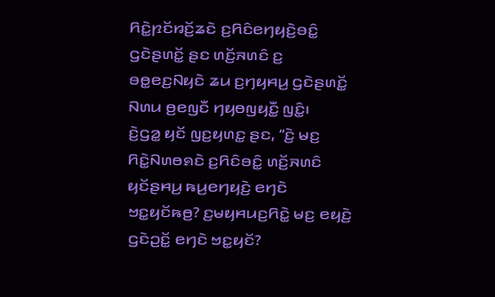ꤖꤢꤧ꤭ꤐꤢꤩꤙꤢꤩ꤬ꤘꤢꤧ ꤢ꤬ꤖꤢꤨꤕꤚꤟꤢꤧ꤬ꤋꤢꤨ꤭ ꤞꤢꤧꤔꤛꤢꤩ꤭ ꤔꤢ ꤛꤢꤩ꤬ꤏꤛꤢꤨ ꤢ꤬ ꤋꤥ꤭ꤕꤢ꤬ꤡꤟꤢꤧ ꤘꤣ ꤢ꤬ꤚꤟꤌꤣ꤬ ꤞꤢꤧꤔꤛꤢꤩ꤭ ꤡꤛꤣ ꤥ꤬ꤕꤜꤢꤪ ꤚꤟꤥꤜꤟꤢꤪ꤭ ꤜꤢꤨ꤭꤯
ꤢꤧ꤬ꤞꤤ꤭ ꤟꤢꤩ ꤜꤢ꤬ꤟꤛꤢ꤭ ꤔꤢ, “ꤢꤧ꤬ ꤗꤢ꤬ ꤖꤢꤧ꤭ꤡꤛꤥꤎꤢꤧ ꤢ꤬ꤖꤢꤨꤋꤢꤨ꤭ ꤛꤢꤩ꤬ꤏꤛꤢꤨ ꤟꤢꤩꤔꤌꤣ꤬ ꤒꤣ꤬ꤕꤚꤟꤢꤧ꤬ ꤕꤚꤢꤧ ꤠꤢ꤭ꤟꤢꤩꤒꤥ꤬? ꤢ꤬ꤗꤟꤌꤣꤢ꤬ꤖꤢꤧ꤭ ꤗꤢ꤬ ꤕꤟꤢꤧ꤬ ꤞꤢꤧꤑꤢꤩ꤭ ꤕꤚꤢꤧ ꤠꤢ꤭ꤟꤢꤩ?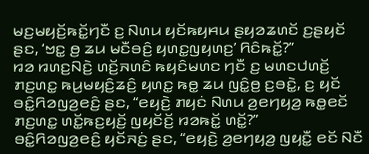ꤗꤢ꤬ꤗꤟꤢꤩ꤬ꤒꤢꤩ꤭ꤚꤢꤪ ꤢ꤬ ꤡꤛꤣ ꤟꤢꤩꤒꤟꤌꤣ ꤔꤟꤤꤘꤛꤢꤩ ꤢ꤬ꤔꤟꤢꤩ ꤔꤢ, ‘ꤠꤢ꤭ ꤥ꤬ ꤘꤣ ꤗꤢꤪꤋꤢꤨ꤬ ꤟꤛꤢ꤭ꤜꤟꤛꤢ꤬’ ꤖꤢꤨꤒꤢꤩ꤭?”
ꤙꤤ ꤙꤛꤢ꤬ꤡꤢꤧ꤬ ꤛꤢꤩ꤬ꤏꤛꤢꤨ ꤒꤟꤢꤨꤗꤛꤢ ꤚꤢꤪ ꤢ꤬ ꤗꤛꤢꤓꤛꤢꤩ꤬ ꤊꤢ꤬ꤛꤢ꤭ ꤒꤣ꤬ꤗꤟꤢꤨ꤬ꤘꤢꤨ꤬ ꤟꤛꤢ꤭ ꤒꤥ꤭ ꤘꤣ ꤜꤢꤨ꤭ꤥ꤬ ꤢ꤬ꤋꤢꤧ꤭, ꤢ꤬ ꤟꤢꤩ ꤋꤢꤨ꤭ꤖꤤꤜꤤ꤬ꤕꤢꤨ꤬ ꤔꤢ, “ꤕꤟꤢꤧ꤬ ꤊꤟꤢꤦ ꤡꤛꤣ ꤤ꤬ꤕꤚꤟꤤ꤬ ꤒꤥ꤭ꤕꤢꤩ ꤊꤢ꤬ꤛꤢ꤭ ꤛꤢꤩ꤭ꤒꤢ꤬ꤟꤢꤩ꤬ ꤜꤟꤢꤩꤢꤩ꤬ ꤙꤤꤒꤢꤩ꤭ ꤛꤢꤩ꤭?”
ꤋꤢꤨ꤭ꤖꤤꤜꤤ꤬ꤕꤢꤨ꤬ ꤟꤢꤩꤏꤢꤦ꤬ ꤔꤢ, “ꤕꤟꤢꤧ꤬ ꤤ꤬ꤕꤚꤟꤤ꤬ ꤜꤟꤢꤪ꤭ ꤕꤢꤩ ꤡꤢꤪ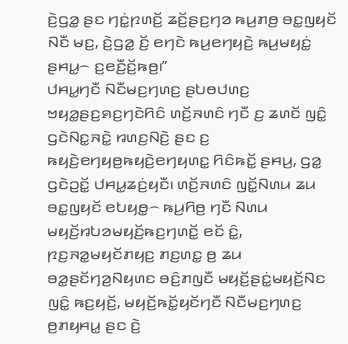ꤢꤧ꤬ꤞꤤ꤭ ꤔꤢ ꤚꤢꤦ꤭ꤐꤛꤢꤩ꤬ ꤘꤢꤩ꤬ꤔꤢ꤬ꤚꤤ ꤒꤣ꤬ꤊꤥ꤬ ꤋꤢ꤭ꤜꤟꤢꤩ ꤡꤢꤪ ꤗꤢ꤬, ꤢꤧ꤬ꤞꤤ꤭ ꤢꤩ꤬ ꤕꤚꤢꤧ ꤒꤣ꤬ꤕꤚꤟꤢꤧ꤬ ꤒꤣ꤬ꤗꤟꤢꤦ꤭ ꤔꤌꤣ꤭꤮ ꤢ꤬ꤕꤢꤪ꤬ꤢꤩ꤬ꤒꤥ꤬꤯”
ꤓꤌꤣ꤭ꤚꤢꤪ ꤡꤢꤪꤗꤢ꤬ꤚꤛꤢ꤬ ꤔꤝꤥꤓꤛꤢ꤬ ꤠꤟꤤ꤭ꤔꤢ꤬ꤎꤢ꤬ꤚꤢꤧꤖꤢꤨ ꤛꤢꤩ꤬ꤏꤛꤢꤨ ꤚꤢꤪ ꤢ꤬ ꤘꤛꤢꤩ ꤜꤢꤨ꤭ ꤞꤢꤧꤡꤢ꤭ꤏꤢꤧ꤭ ꤙꤛꤢ꤬ꤡꤢꤧ꤬ ꤔꤢ ꤢ꤬ ꤒꤟꤢꤧ꤬ꤕꤚꤟꤥ꤬ꤒꤟꤢꤧ꤬ꤕꤚꤟꤛꤢ꤭ ꤖꤢꤨꤒꤢꤩ꤭ ꤔꤌꤣ꤬, ꤞꤤ꤭ ꤞꤢꤧꤑꤢꤩ꤭ ꤓꤌꤣ꤭ꤘꤢꤦ꤬ꤟꤢꤪ꤯ ꤛꤢꤩ꤬ꤏꤛꤢꤨ ꤜꤢꤩ꤭ꤡꤛꤣ ꤘꤣ ꤋꤢ꤭ꤜꤟꤢꤩ ꤕꤝꤟꤥ꤭꤮ ꤒꤣ꤬ꤖꤥ꤬ ꤚꤢꤪ ꤡꤛꤣ ꤗꤟꤢꤩ꤬ꤙꤝꤤꤗꤟꤢꤩ꤬ꤒꤢ꤬ꤚꤛꤢꤩ꤭ ꤕꤢꤩ ꤢꤨ꤭, ꤐꤢ꤬ꤏꤤ꤭ꤗꤟꤢꤩꤊꤟꤢ꤬ ꤊꤢ꤬ꤛꤢ꤭ ꤥ꤬ ꤘꤣ ꤋꤤ꤭ꤔꤢꤩꤚꤤ꤬ꤡꤟꤛꤢ ꤋꤢꤨ꤬ꤊꤜꤢꤪ ꤗꤟꤢꤩ꤬ꤔꤢꤦ꤭ꤗꤟꤢꤩ꤬ꤡꤢ ꤜꤢꤨ꤭ ꤒꤢ꤬ꤟꤢꤩ꤬, ꤗꤟꤢꤩ꤬ꤒꤢꤩ꤭ꤟꤢꤩꤚꤢꤪ ꤡꤢꤪꤗꤢ꤬ꤚꤛꤢ꤬ ꤥ꤬ꤊꤟꤌꤣ꤭ ꤔꤢ ꤢꤧ꤬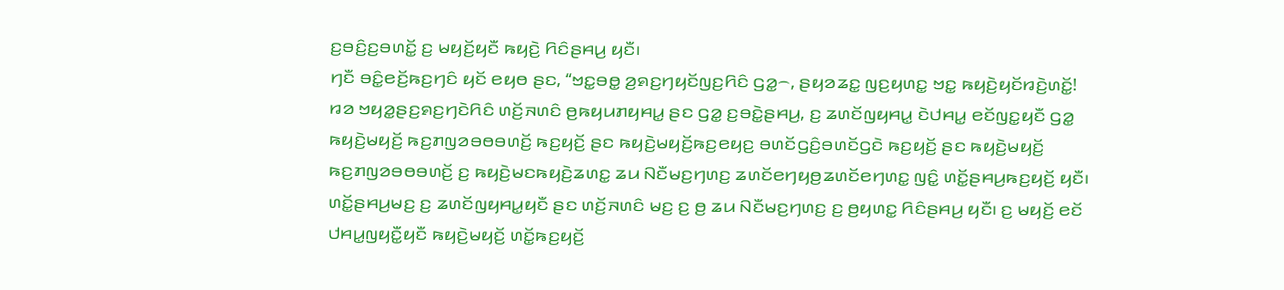ꤢ꤬ꤋꤢꤨ꤬ꤢ꤬ꤋꤛꤢꤩ꤭ ꤢ꤬ ꤗꤟꤢꤩ꤬ꤟꤢꤪ ꤒꤟꤢꤧ꤬ ꤖꤢꤨꤔꤌꤣ꤬ ꤟꤢꤪ꤯
ꤚꤢꤪ ꤋꤢꤨ꤭ꤕꤢꤩ꤬ꤒꤢ꤬ꤚꤢꤨ ꤟꤢꤩ ꤕꤟꤥ ꤔꤢ, “ꤠꤢ꤭ꤋꤥ꤭ ꤤ꤬ꤎꤢ꤬ꤚꤟꤢꤩꤜꤢ꤬ꤖꤢꤨ ꤞꤤ꤭꤮, ꤔꤟꤤꤘꤢ꤭ ꤜꤢ꤬ꤟꤛꤢ꤭ ꤠꤢ꤭ ꤒꤟꤢꤧ꤬ꤟꤢꤩꤙꤢꤧ꤬ꤛꤢꤩ꤭! ꤙꤤ ꤠꤟꤤ꤭ꤔꤢ꤬ꤎꤢ꤬ꤚꤢꤧꤖꤢꤨ ꤛꤢꤩ꤬ꤏꤛꤢꤨ ꤥ꤬ꤒꤟꤣꤊꤟꤌꤣ꤭ ꤔꤢ ꤞꤤ꤭ ꤢ꤬ꤋꤢꤧ꤭ꤔꤌꤣ꤬, ꤢ꤬ ꤘꤛꤢꤩꤜꤟꤌꤣ꤭ ꤢꤧꤓꤌꤣ꤭ ꤕꤢꤩꤜꤢ꤭ꤟꤢꤪ ꤞꤤ꤭ ꤒꤟꤢꤧ꤬ꤗꤟꤢꤩ꤬ ꤒꤢ꤬ꤊꤜꤤꤋꤥꤋꤛꤢꤩ꤬ ꤒꤢ꤬ꤟꤢꤩ꤬ ꤔꤢ ꤒꤟꤢꤧ꤬ꤗꤟꤢꤩ꤬ꤒꤢ꤬ꤕꤟꤢ꤬ ꤋꤛꤢꤩꤞꤢꤨ꤬ꤋꤛꤢꤩꤞꤢꤧ ꤒꤢ꤬ꤟꤢꤩ꤬ ꤔꤢ ꤒꤟꤢꤧ꤬ꤗꤟꤢꤩ꤬ ꤒꤢ꤬ꤊꤜꤤꤋꤥꤋꤛꤢꤩ꤬ ꤢ꤬ ꤒꤟꤢꤧ꤬ꤗꤢꤒꤟꤢꤧ꤬ꤘꤛꤢ꤭ ꤘꤣ ꤡꤢꤪꤗꤢ꤬ꤚꤛꤢ꤬ ꤘꤛꤢꤩꤕꤚꤟꤥ꤬ꤘꤛꤢꤩꤕꤚꤛꤢ꤭ ꤜꤢꤨ꤭ ꤛꤢꤩ꤭ꤔꤌꤣ꤬ꤒꤢ꤬ꤟꤢꤩ꤬ ꤟꤢꤪ꤯ ꤛꤢꤩ꤭ꤔꤌꤣ꤬ꤗꤢ꤬ ꤢ꤬ ꤘꤛꤢꤩꤜꤟꤌꤣ꤭ꤟꤢꤪ ꤔꤢ ꤛꤢꤩ꤬ꤏꤛꤢꤨ ꤗꤢ꤬ ꤢ꤬ ꤥ꤬ ꤘꤣ ꤡꤢꤪꤗꤢ꤬ꤚꤛꤢ꤬ ꤢ꤬ ꤥ꤬ꤟꤛꤢ꤭ ꤖꤢꤨꤔꤌꤣ꤬ ꤟꤢꤪ꤯ ꤢ꤬ ꤗꤟꤢꤩ꤬ ꤕꤢꤩ ꤓꤌꤣ꤭ꤜꤟꤢꤪ꤭ꤟꤢꤪ ꤒꤟꤢꤧ꤬ꤗꤟꤢꤩ꤬ ꤛꤢꤩ꤭ꤒꤢ꤬ꤟꤢꤩ꤬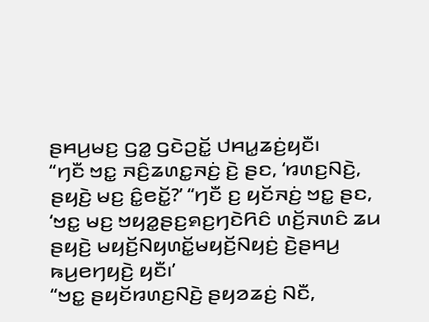ꤔꤌꤣ꤬ꤗꤢ꤬ ꤞꤤ꤭ ꤞꤢꤧꤑꤢꤩ꤭ ꤓꤌꤣ꤭ꤘꤢꤦ꤬ꤟꤢꤪ꤯
“ꤚꤢꤪ ꤠꤢ꤭ ꤏꤢꤨ꤬ꤘꤛꤢ꤭ꤏꤢꤦ꤬ ꤢꤧ꤬ ꤔꤢ, ‘ꤙꤛꤢ꤬ꤡꤢꤧ꤬, ꤔꤟꤢꤧ꤬ ꤗꤢ꤬ ꤢꤨ꤭ꤕꤢꤩ꤭?’ “ꤚꤢꤪ ꤢ꤬ ꤟꤢꤩꤏꤢꤦ꤬ ꤠꤢ꤭ ꤔꤢ, ‘ꤠꤢ꤭ ꤗꤢ꤬ ꤠꤟꤤ꤭ꤔꤢ꤬ꤎꤢ꤬ꤚꤢꤧꤖꤢꤨ ꤛꤢꤩ꤬ꤏꤛꤢꤨ ꤘꤣ ꤔꤟꤢꤧ꤬ ꤗꤟꤢꤩ꤬ꤡꤟꤛꤢꤩ꤭ꤗꤟꤢꤩ꤬ꤡꤟꤢꤦ꤬ ꤢꤧ꤬ꤔꤌꤣ꤬ ꤒꤣ꤬ꤕꤚꤟꤢꤧ꤬ ꤟꤢꤪ꤯’
“ꤠꤢ꤭ ꤔꤟꤢꤩꤙꤛꤢ꤬ꤡꤢꤧ꤬ ꤔꤟꤤꤘꤢꤦ꤬ ꤡꤢꤪ,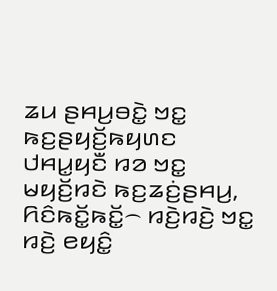ꤘꤣ ꤔꤌꤣ꤬ꤋꤢꤧ꤭ ꤠꤢ꤭ ꤒꤢ꤬ꤔꤟꤢꤩ꤬ꤒꤟꤛꤢ ꤓꤌꤣ꤭ꤟꤢꤪ ꤙꤤ ꤠꤢ꤭ ꤗꤟꤢꤩ꤬ꤙꤢꤧ ꤒꤢ꤬ꤘꤢꤦ꤬ꤔꤌꤣ꤬, ꤖꤢꤨꤒꤢꤩ꤭ꤒꤢꤩ꤭꤮ ꤙꤢꤧ꤬ꤙꤢꤧ꤬ ꤠꤢ꤭ ꤙꤢꤧ꤬ ꤕꤟꤢꤨ꤭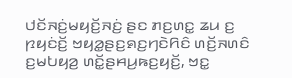ꤓꤢꤩꤏꤢꤦ꤬ꤗꤟꤢꤩ꤬ꤏꤢꤦ꤬ ꤔꤢ ꤊꤢ꤬ꤛꤢ꤭ ꤘꤣ ꤢ꤬ ꤐꤟꤢꤦꤢꤩ꤬ ꤠꤟꤤ꤭ꤔꤢ꤬ꤎꤢ꤬ꤚꤢꤧꤖꤢꤨ ꤛꤢꤩ꤬ꤏꤛꤢꤨ ꤢ꤬ꤗꤝꤟꤤ꤬ ꤛꤢꤩ꤭ꤔꤌꤣ꤬ꤒꤢ꤬ꤟꤢꤩ꤬, ꤠꤢ꤭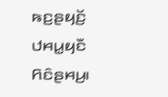ꤒꤢ꤬ꤔꤟꤢꤩ꤬ ꤓꤌꤣ꤭ꤟꤢꤪ ꤖꤢꤨꤔꤌꤣ꤬꤯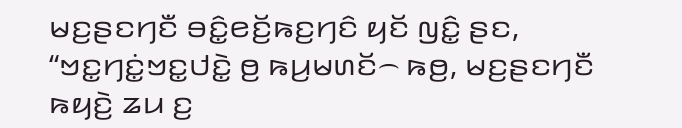ꤗꤢ꤬ꤔꤢꤚꤢꤪ ꤋꤢꤨ꤭ꤕꤢꤩ꤬ꤒꤢ꤬ꤚꤢꤨ ꤟꤢꤩ ꤜꤢꤨ꤭ ꤔꤢ, “ꤠꤢ꤭ꤚꤢꤦ꤭ꤠꤢ꤭ꤓꤢꤧ꤭ ꤥ꤬ ꤒꤣ꤬ꤗꤛꤢꤩ꤮ ꤒꤥ꤬, ꤗꤢ꤬ꤔꤢꤚꤢꤪ ꤒꤟꤢꤧ꤬ ꤘꤣ ꤢ꤬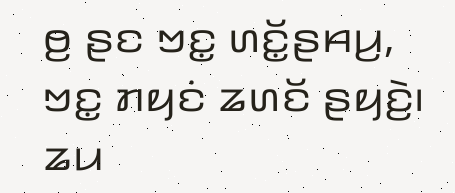ꤥ꤬ ꤔꤢ ꤠꤢ꤭ ꤛꤢꤩ꤭ꤔꤌꤣ꤬, ꤠꤢ꤭ ꤊꤟꤢꤦ ꤘꤛꤢꤩ ꤔꤟꤢꤧ꤬꤯ ꤘꤣ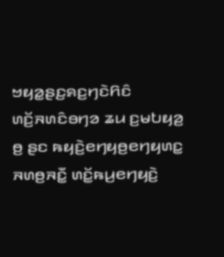ꤠꤟꤤ꤭ꤔꤢ꤬ꤎꤢ꤬ꤚꤢꤧꤖꤢꤨ ꤛꤢꤩ꤬ꤏꤛꤢꤨꤋꤚꤤ ꤘꤣ ꤢ꤬ꤗꤝꤟꤤ꤬ ꤥ꤬ ꤔꤢ ꤒꤟꤢꤧ꤬ꤕꤚꤟꤥ꤬ꤕꤚꤟꤛꤢ꤭ ꤏꤛꤥ꤬ꤏꤢꤪ꤭ ꤛꤢꤩ꤭ꤒꤣ꤬ꤕꤚꤟꤢꤧ꤬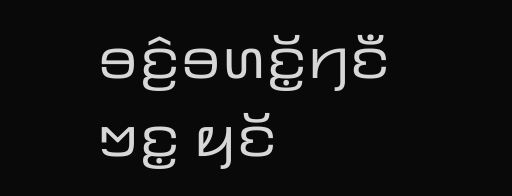ꤋꤢꤨ꤬ꤋꤛꤢꤩ꤭ꤚꤢꤪ ꤠꤢ꤭ ꤟꤢꤩ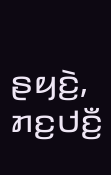ꤔꤟꤢꤧ꤬, ꤊꤢ꤬ꤓꤢꤪ꤬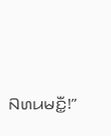ꤡꤛꤣꤗꤢꤪ꤭!”